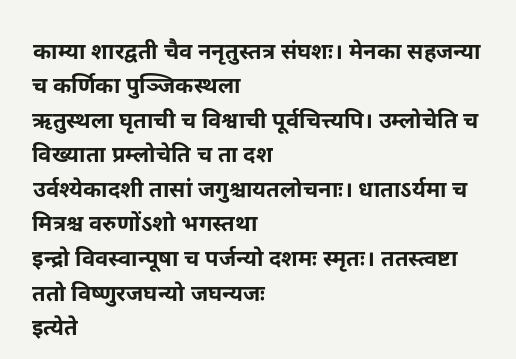काम्या शारद्वती चैव ननृतुस्तत्र संघशः। मेनका सहजन्या च कर्णिका पुञ्जिकस्थला
ऋतुस्थला घृताची च विश्वाची पूर्वचित्त्यपि। उम्लोचेति च विख्याता प्रम्लोचेति च ता दश
उर्वश्येकादशी तासां जगुश्चायतलोचनाः। धाताऽर्यमा च मित्रश्च वरुणोंऽशो भगस्तथा
इन्द्रो विवस्वान्पूषा च पर्जन्यो दशमः स्मृतः। ततस्त्वष्टा ततो विष्णुरजघन्यो जघन्यजः
इत्येते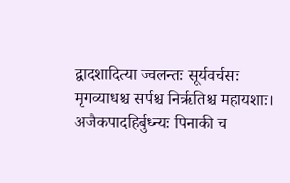द्वादशादित्या ज्वलन्तः सूर्यवर्चसः
मृगव्याधश्च सर्पश्च निर्ऋतिश्च महायशाः। अजैकपादहिर्बुध्न्यः पिनाकी च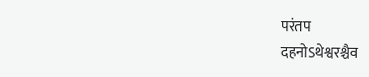परंतप
दहनोऽथेश्वरश्चैव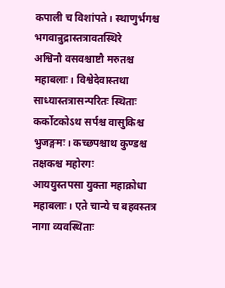कपाली च विशांपते। स्थाणुर्भगश्च भगवान्रुद्रास्तत्रावतस्थिरे
अश्विनौ वसवश्चाष्टौ मरुतश्च महाबलाः। विश्वेदेवास्तथा साध्यास्तत्रासन्परितः स्थिताः
कर्कोटकोऽथ सर्पश्च वासुकिश्च भुजङ्गमः। कच्छपश्चाथ कुण्डश्च तक्षकश्च महोरगः
आययुस्तपसा युक्ता महाक्रोधा महाबलाः। एते चान्ये च बहवस्तत्र नागा व्यवस्थिताः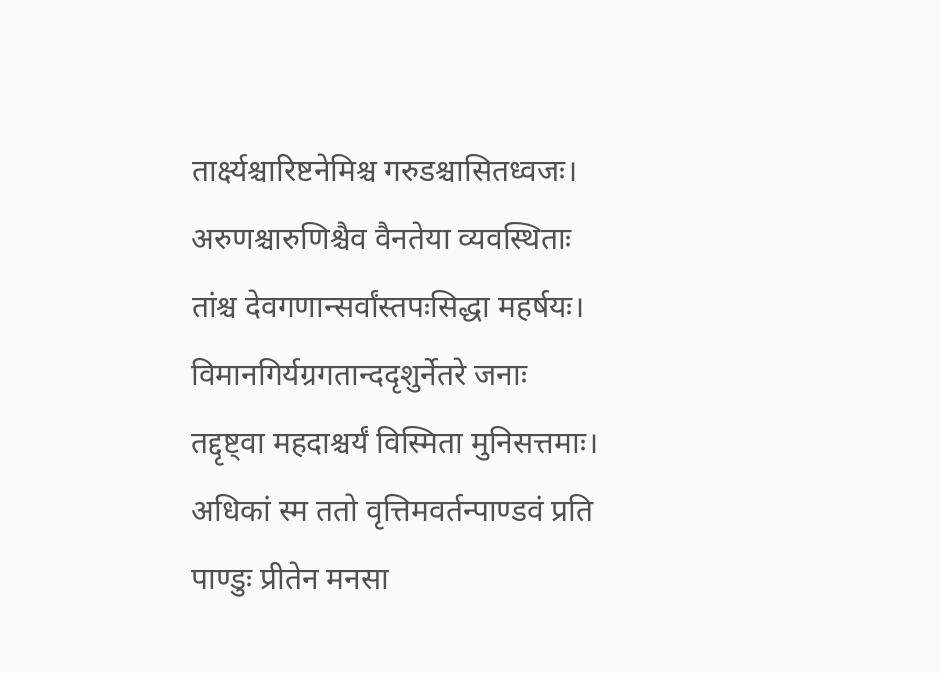तार्क्ष्यश्चारिष्टनेमिश्च गरुडश्चासितध्वजः। अरुणश्चारुणिश्चैव वैनतेया व्यवस्थिताः
तांश्च देवगणान्सर्वांस्तपःसिद्धा महर्षयः। विमानगिर्यग्रगतान्ददृशुर्नेतरे जनाः
तद्दृष्ट्वा महदाश्चर्यं विस्मिता मुनिसत्तमाः। अधिकां स्म ततो वृत्तिमवर्तन्पाण्डवं प्रति
पाण्डुः प्रीतेन मनसा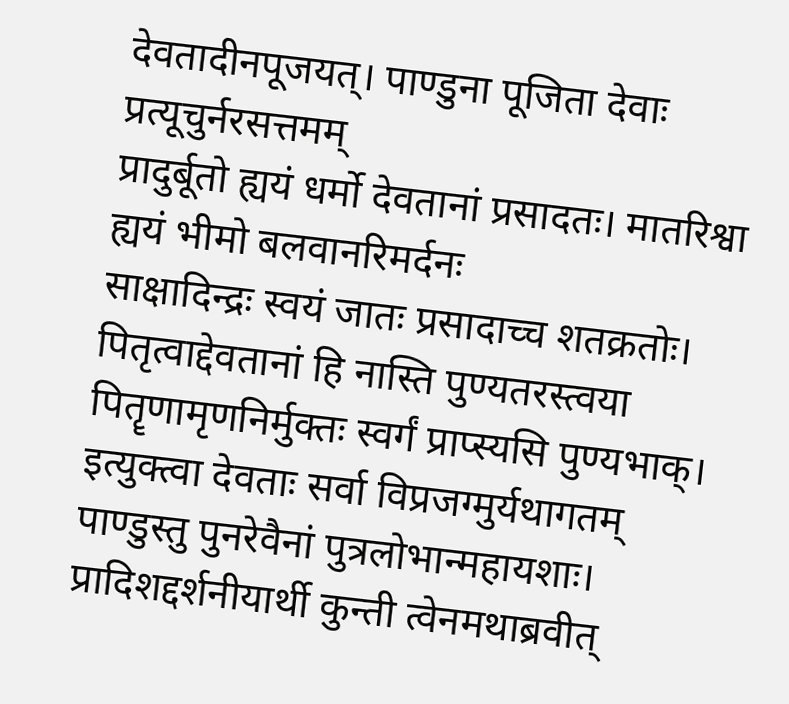देवतादीनपूजयत्। पाण्डुना पूजिता देवाः प्रत्यूचुर्नरसत्तमम्
प्रादुर्बूतो ह्ययं धर्मो देवतानां प्रसादतः। मातरिश्वा ह्ययं भीमो बलवानरिमर्दनः
साक्षादिन्द्रः स्वयं जातः प्रसादाच्च शतक्रतोः। पितृत्वाद्देवतानां हि नास्ति पुण्यतरस्त्वया
पितॄणामृणनिर्मुक्तः स्वर्गं प्राप्स्यसि पुण्यभाक्। इत्युक्त्वा देवताः सर्वा विप्रजग्मुर्यथागतम्
पाण्डुस्तु पुनरेवैनां पुत्रलोभान्महायशाः। प्रादिशद्दर्शनीयार्थी कुन्ती त्वेनमथाब्रवीत्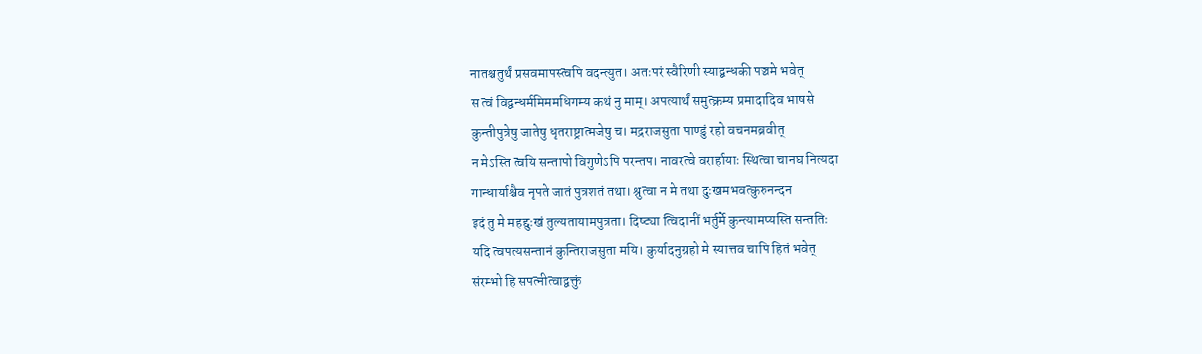नातश्चतुर्थं प्रसवमापस्त्वपि वदन्त्युत। अतःपरं स्वैरिणी स्याद्बन्धकी पञ्चमे भवेत्
स त्वं विद्वन्धर्ममिममधिगम्य कथं नु माम्। अपत्यार्थं समुत्क्रम्य प्रमादादिव भाषसे
कुन्तीपुत्रेषु जातेषु धृतराष्ट्रात्मजेषु च। मद्रराजसुता पाण्डुं रहो वचनमब्रवीत्
न मेऽस्ति त्वयि सन्तापो विगुणेऽपि परन्तप। नावरत्वे वरार्हायाः स्थित्वा चानघ नित्यदा
गान्धार्याश्चैव नृपते जातं पुत्रशतं तथा। श्रुत्वा न मे तथा दुःखमभवत्कुरुनन्दन
इदं तु मे महद्दुःखं तुल्यतायामपुत्रता। दिष्ट्या त्विदानीं भर्तुर्मे कुन्त्यामप्यस्ति सन्ततिः
यदि त्वपत्यसन्तानं कुन्तिराजसुता मयि। कुर्यादनुग्रहो मे स्यात्तव चापि हितं भवेत्
संरम्भो हि सपत्नीत्वाद्वक्तुं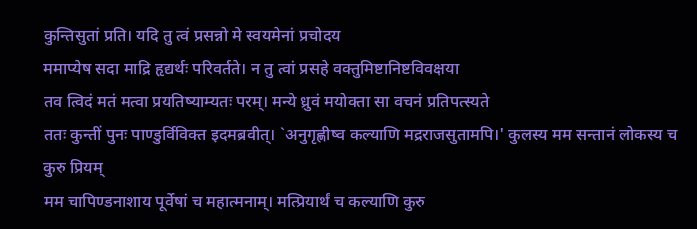कुन्तिसुतां प्रति। यदि तु त्वं प्रसन्नो मे स्वयमेनां प्रचोदय
ममाप्येष सदा माद्रि हृद्यर्थः परिवर्तते। न तु त्वां प्रसहे वक्तुमिष्टानिष्टविवक्षया
तव त्विदं मतं मत्वा प्रयतिष्याम्यतः परम्। मन्ये ध्रुवं मयोक्ता सा वचनं प्रतिपत्स्यते
ततः कुन्तीं पुनः पाण्डुर्विविक्त इदमब्रवीत्। `अनुगृह्णीष्व कल्याणि मद्रराजसुतामपि।' कुलस्य मम सन्तानं लोकस्य च कुरु प्रियम्
मम चापिण्डनाशाय पूर्वेषां च महात्मनाम्। मत्प्रियार्थं च कल्याणि कुरु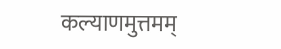कल्याणमुत्तमम्